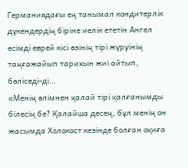Германиядағы ең танымал кондитерлік дүкендердің біріне иелік ететін Ангел есімді еврей кісі өзінің тірі жүруінің таңғажайып тарихын жиі айтып, бөліседі-ді…
«Менің өлімнен қалай тірі қалғанымды білесің бе? Қалайша десең, бұл менің он жасымда Холокост кезінде болған оқиға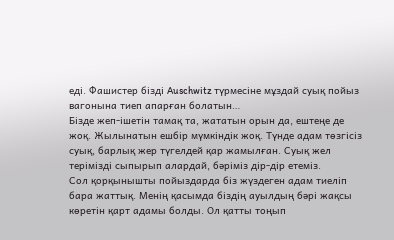еді. Фашистер бізді Auschwitz түрмесіне мұздай суық пойыз вагонына тиеп апарған болатын…
Бізде жеп-ішетін тамақ та, жататын орын да, ештеңе де жоқ. Жылынатын ешбір мүмкіндік жоқ. Түнде адам төзгісіз суық, барлық жер түгелдей қар жамылған. Суық жел терімізді сыпырып алардай, бәріміз дір-дір етеміз.
Сол қорқынышты пойыздарда біз жүздеген адам тиеліп бара жаттық. Менің қасымда біздің ауылдың бәрі жақсы көретін қарт адамы болды. Ол қатты тоңып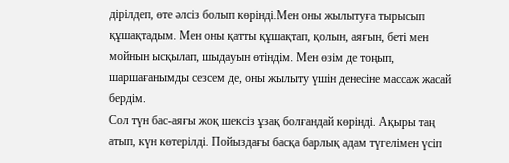дірілдеп, өте әлсіз болып көрінді.Мен оны жылытуға тырысып құшақтадым. Мен оны қатты құшақтап, қолын, аяғын, беті мен мойнын ысқылап, шыдауын өтіндім. Мен өзім де тоңып, шаршағанымды сезсем де, оны жылыту үшін денесіне массаж жасай бердім.
Сол түн бас-аяғы жоқ шексіз ұзақ болғандай көрінді. Ақыры таң атып, күн көтерілді. Пойыздағы басқа барлық адам түгелімен үсіп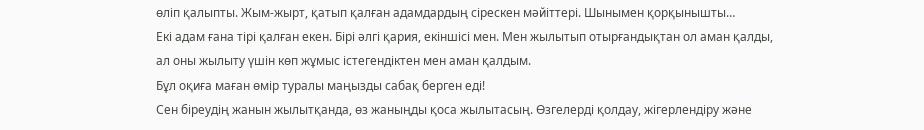өліп қалыпты. Жым-жырт, қатып қалған адамдардың сірескен мәйіттері. Шынымен қорқынышты…
Екі адам ғана тірі қалған екен. Бірі әлгі қария, екіншісі мен. Мен жылытып отырғандықтан ол аман қалды, ал оны жылыту үшін көп жұмыс істегендіктен мен аман қалдым.
Бұл оқиға маған өмір туралы маңызды сабақ берген еді!
Сен біреудің жанын жылытқанда, өз жаныңды қоса жылытасың. Өзгелерді қолдау, жігерлендіру және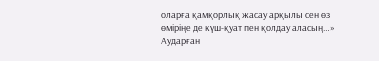оларға қамқорлық жасау арқылы сен өз өміріңе де күш-қуат пен қолдау аласың…»
Аударған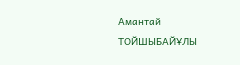Амантай ТОЙШЫБАЙҰЛЫ